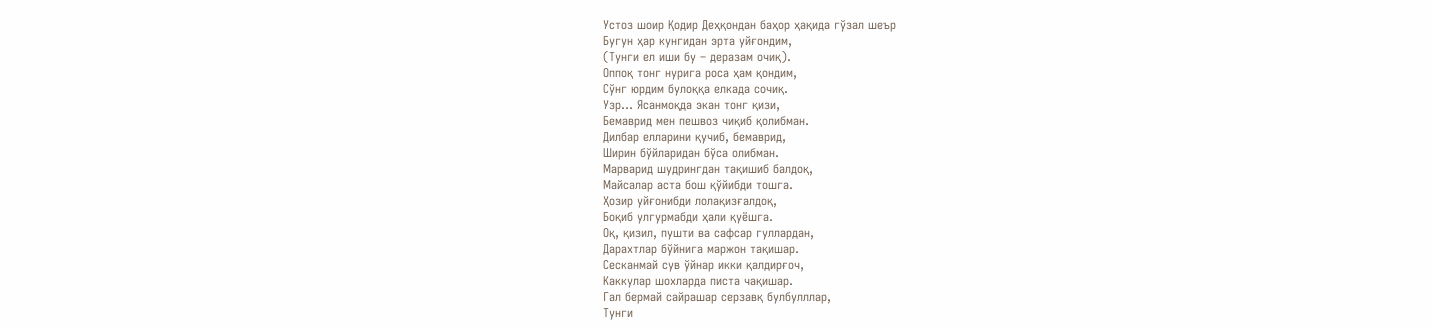Устоз шоир Қодир Деҳқондан баҳор ҳақида гўзал шеър
Бугун ҳар кунгидан эрта уйғондим,
(Тунги ел иши бу – деразам очиқ).
Оппоқ тонг нурига роса ҳам қондим,
Сўнг юрдим булоққа елкада сочиқ.
Узр… Ясанмоқда экан тонг қизи,
Бемаврид мен пешвоз чиқиб қолибман.
Дилбар елларини қучиб, бемаврид,
Ширин бўйларидан бўса олибман.
Марварид шудрингдан тақишиб балдоқ,
Майсалар аста бош қўйибди тошга.
Ҳозир уйғонибди лолақизғалдоқ,
Боқиб улгурмабди ҳали қуёшга.
Оқ, қизил, пушти ва сафсар гуллардан,
Дарахтлар бўйнига маржон тақишар.
Сесканмай сув ўйнар икки қалдирғоч,
Каккулар шохларда писта чақишар.
Гал бермай сайрашар серзавқ булбулллар,
Тунги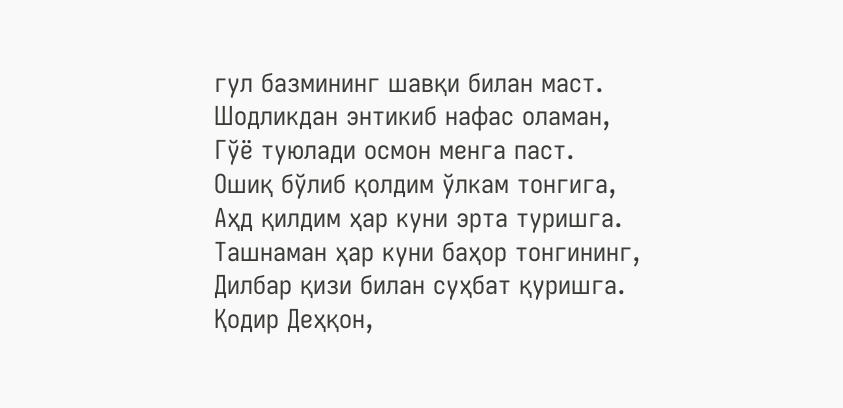гул базмининг шавқи билан маст.
Шодликдан энтикиб нафас оламан,
Гўё туюлади осмон менга паст.
Ошиқ бўлиб қолдим ўлкам тонгига,
Аҳд қилдим ҳар куни эрта туришга.
Ташнаман ҳар куни баҳор тонгининг,
Дилбар қизи билан суҳбат қуришга.
Қодир Деҳқон,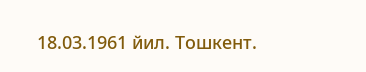18.03.1961 йил. Тошкент.